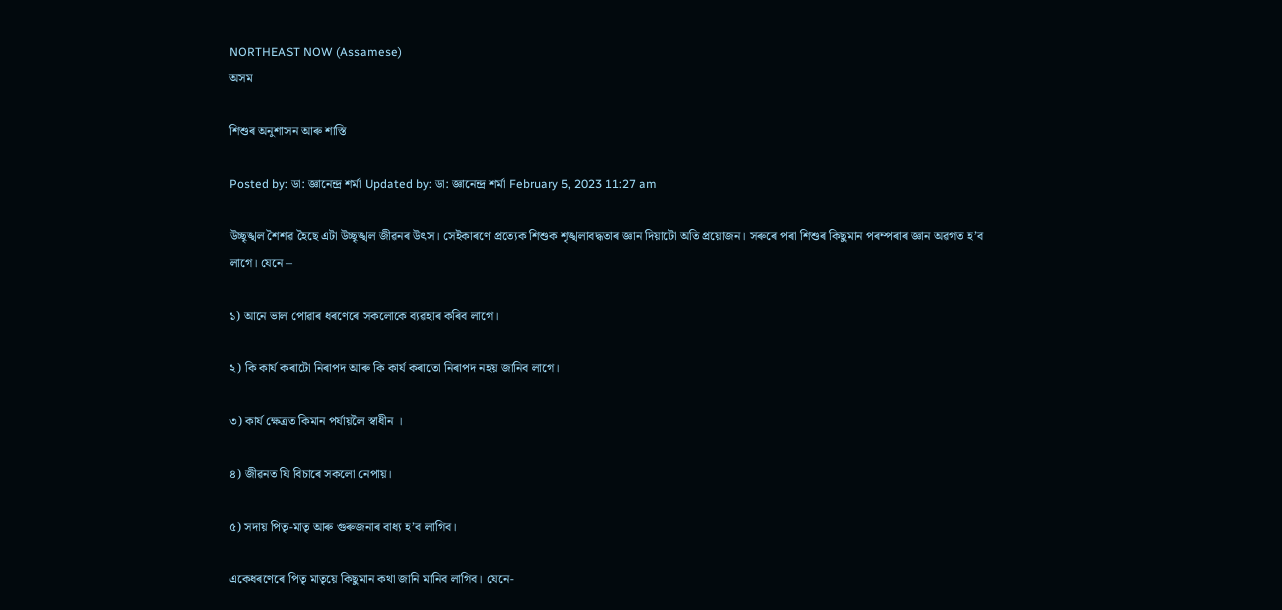NORTHEAST NOW (Assamese)
অসম

শিশুৰ অনুশাসন আৰু শাস্তি

Posted by: ডা: জ্ঞানেন্দ্ৰ শৰ্মা Updated by: ডা: জ্ঞানেন্দ্ৰ শৰ্মা February 5, 2023 11:27 am

উচ্ছৃঙ্খল শৈশৱ হৈছে এটা উচ্ছৃঙ্খল জীৱনৰ উৎস। সেইকাৰণে প্ৰত্যেক শিশুক শৃঙ্খলাবদ্ধতাৰ জ্ঞান দিয়াটো অতি প্ৰয়োজন। সৰুৰে পৰা শিশুৰ কিছুমান পৰম্পৰাৰ জ্ঞান অৱগত হ’ব লাগে। যেনে –

১) আনে ভাল পোৱাৰ ধৰণেৰে সকলোকে ব্যৱহাৰ কৰিব লাগে।

২) কি কাৰ্য কৰাটো নিৰাপদ আৰু কি কাৰ্য কৰাতো নিৰাপদ নহয় জানিব লাগে।

৩) কাৰ্য ক্ষেত্ৰত কিমান পৰ্যায়লৈ স্বাধীন ।

৪) জীৱনত যি বিচাৰে সকলো নেপায়।

৫) সদায় পিতৃ-মাতৃ আৰু গুৰুজনাৰ বাধ্য হ’ব লাগিব।

একেধৰণেৰে পিতৃ মাতৃয়ে কিছুমান কথা জানি মানিব লাগিব। যেনে-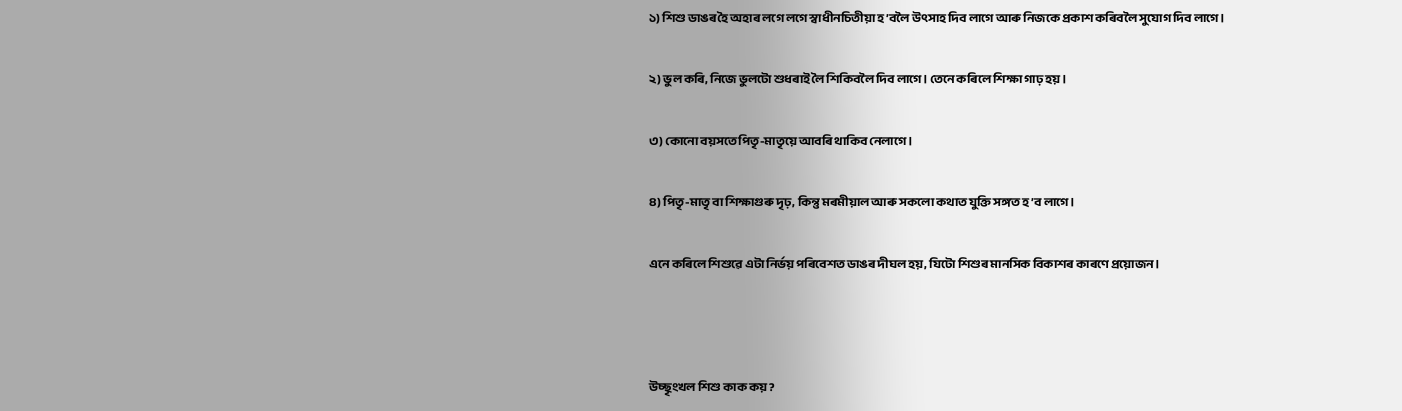১) শিশু ডাঙৰ হৈ অহাৰ লগে লগে স্বাধীনচিতীয়া হ’বলৈ উৎসাহ দিব লাগে আৰু নিজকে প্ৰকাশ কৰিবলৈ সুযোগ দিব লাগে।

২) ভুল কৰি, নিজে ভুলটো শুধৰাই লৈ শিকিবলৈ দিব লাগে। তেনে কৰিলে শিক্ষা গাঢ় হয়।

৩) কোনো বয়সতে পিতৃ-মাতৃয়ে আবৰি থাকিব নেলাগে ।

৪) পিতৃ-মাতৃ বা শিক্ষাগুৰু দৃঢ়, কিন্তু মৰমীয়াল আৰু সকলো কথাত যুক্তি সঙ্গত হ’ব লাগে।

এনে কৰিলে শিশুৱে এটা নিৰ্ভয় পৰিবেশত ডাঙৰ দীঘল হয়, যিটো শিশুৰ মানসিক বিকাশৰ কাৰণে প্ৰয়োজন।



উচ্ছৃংখল শিশু কাক কয়?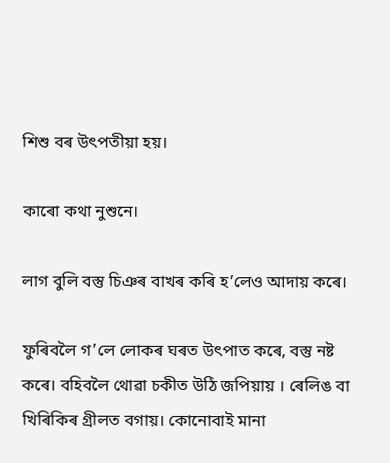শিশু বৰ উৎপতীয়া হয়।

কাৰো কথা নুশুনে।

লাগ বুলি বস্তু চিঞৰ বাখৰ কৰি হ’লেও আদায় কৰে।

ফুৰিবলৈ গ’লে লোকৰ ঘৰত উৎপাত কৰে, বস্তু নষ্ট কৰে। বহিবলৈ থোৱা চকীত উঠি জপিয়ায় । ৰেলিঙ বা খিৰিকিৰ গ্ৰীলত বগায়। কোনোবাই মানা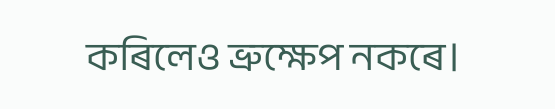কৰিলেও ভ্ৰুক্ষেপ নকৰে।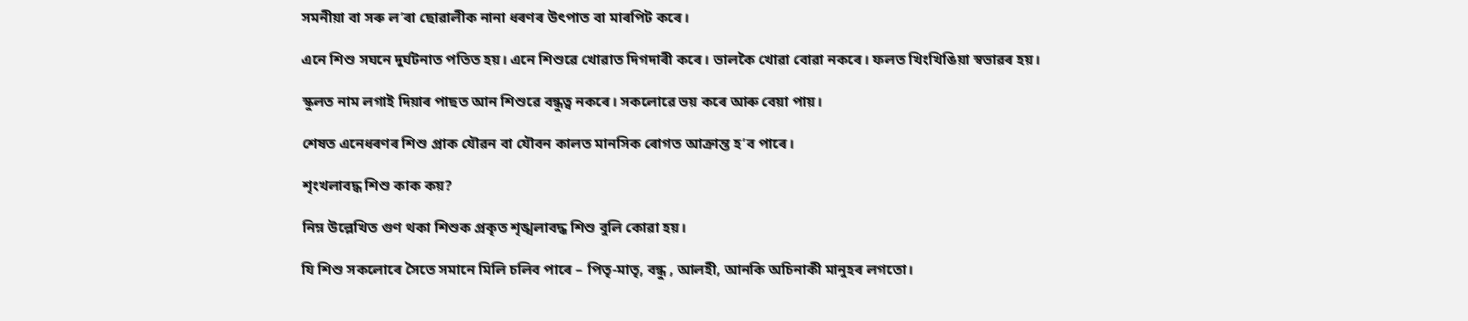সমনীয়া বা সৰু ল’ৰা ছোৱালীক নানা ধৰণৰ উৎপাত বা মাৰপিট কৰে।

এনে শিশু সঘনে দুৰ্ঘটনাত পতিত হয়। এনে শিশুৱে খোৱাত দিগদাৰী কৰে। ভালকৈ খোৱা বোৱা নকৰে। ফলত খিংখিঙিয়া স্বভাৱৰ হয়।

স্কুলত নাম লগাই দিয়াৰ পাছত আন শিশুৱে বন্ধুত্ব নকৰে। সকলোৱে ভয় কৰে আৰু বেয়া পায়।

শেষত এনেধৰণৰ শিশু প্ৰাক যৌৱন বা যৌবন কালত মানসিক ৰোগত আক্ৰান্ত হ’ব পাৰে।

শৃংখলাবদ্ধ শিশু কাক কয়?

নিম্ন উল্লেখিত গুণ থকা শিশুক প্ৰকৃত শৃঙ্খলাবদ্ধ শিশু বুলি কোৱা হয়।

যি শিশু সকলোৰে সৈতে সমানে মিলি চলিব পাৰে – পিতৃ-মাতৃ, বন্ধু , আলহী, আনকি অচিনাকী মানুহৰ লগতো।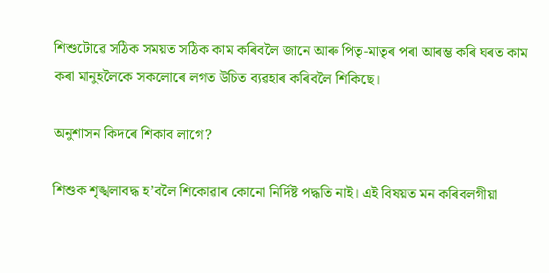শিশুটোৱে সঠিক সময়ত সঠিক কাম কৰিবলৈ জানে আৰু পিতৃ-মাতৃৰ পৰা আৰম্ভ কৰি ঘৰত কাম কৰা মানুহলৈকে সকলোৰে লগত উচিত ব্যৱহাৰ কৰিবলৈ শিকিছে।

অনুশাসন কিদৰে শিকাব লাগে?

শিশুক শৃঙ্খলাবদ্ধ হ’বলৈ শিকোৱাৰ কোনো নিৰ্দিষ্ট পদ্ধতি নাই। এই বিষয়ত মন কৰিবলগীয়া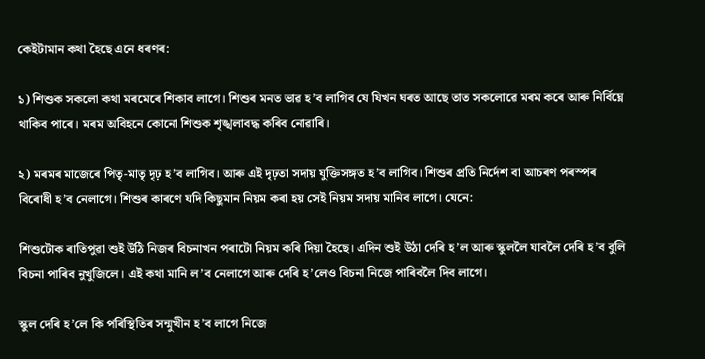কেইটামান কথা হৈছে এনে ধৰণৰ:

১) শিশুক সকলো কথা মৰমেৰে শিকাব লাগে। শিশুৰ মনত ভাৱ হ’ব লাগিব যে যিখন ঘৰত আছে তাত সকলোৱে মৰম কৰে আৰু নিৰ্বিঘ্নে থাকিব পাৰে। মৰম অবিহনে কোনো শিশুক শৃঙ্খলাবদ্ধ কৰিব নোৱাৰি।

২) মৰমৰ মাজেৰে পিতৃ-মাতৃ দৃঢ় হ’ব লাগিব। আৰু এই দৃঢ়তা সদায় যুক্তিসঙ্গত হ’ব লাগিব। শিশুৰ প্ৰতি নিৰ্দেশ বা আচৰণ পৰস্পৰ বিৰোধী হ’ব নেলাগে। শিশুৰ কাৰণে যদি কিছুমান নিয়ম কৰা হয় সেই নিয়ম সদায় মানিব লাগে। যেনে:

শিশুটোক ৰাতিপুৱা শুই উঠি নিজৰ বিচনাখন পৰাটো নিয়ম কৰি দিয়া হৈছে। এদিন শুই উঠা দেৰি হ’ল আৰু স্কুললৈ যাবলৈ দেৰি হ’ব বুলি বিচনা পাৰিব নুখুজিলে। এই কথা মানি ল’ব নেলাগে আৰু দেৰি হ’লেও বিচনা নিজে পাৰিবলৈ দিব লাগে।

স্কুল দেৰি হ’লে কি পৰিস্থিতিৰ সন্মুখীন হ’ব লাগে নিজে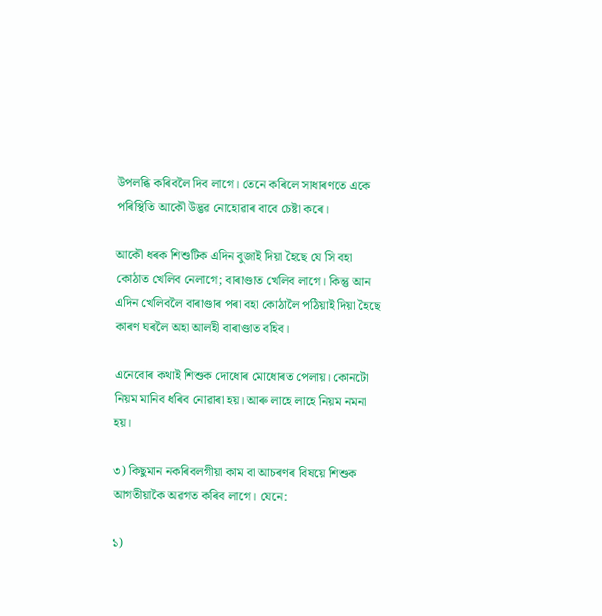উপলব্ধি কৰিবলৈ দিব লাগে। তেনে কৰিলে সাধাৰণতে একে পৰিস্থিতি আকৌ উদ্ভৱ নোহোৱাৰ বাবে চেষ্টা কৰে।

আকৌ ধৰক শিশুটিক এদিন বুজাই দিয়া হৈছে যে সি বহা কোঠাত খেলিব নেলাগে; বাৰাণ্ডাত খেলিব লাগে। কিন্তু আন এদিন খেলিবলৈ বাৰাণ্ডাৰ পৰা বহা কোঠালৈ পঠিয়াই দিয়া হৈছে কাৰণ ঘৰলৈ অহা আলহী বাৰাণ্ডাত বহিব।

এনেবোৰ কথাই শিশুক দোধোৰ মোধোৰত পেলায়। কোনটো নিয়ম মানিব ধৰিব নোৱাৰা হয়। আৰু লাহে লাহে নিয়ম নমনা হয়।

৩) কিছুমান নকৰিবলগীয়া কাম বা আচৰণৰ বিষয়ে শিশুক আগতীয়াকৈ অৱগত কৰিব লাগে। যেনে:

১)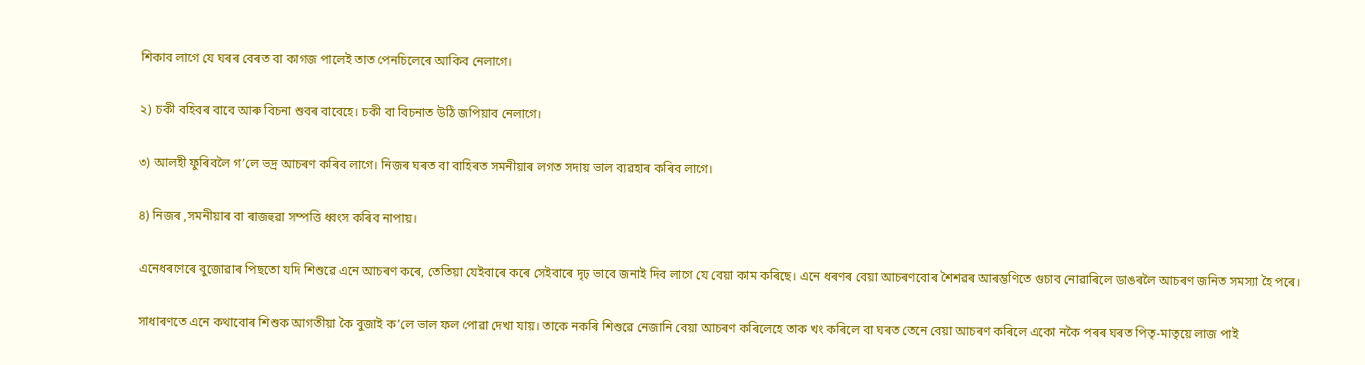শিকাব লাগে যে ঘৰৰ বেৰত বা কাগজ পালেই তাত পেনচিলেৰে আকিব নেলাগে।

২) চকী বহিবৰ বাবে আৰু বিচনা শুবৰ বাবেহে। চকী বা বিচনাত উঠি জপিয়াব নেলাগে।

৩) আলহী ফুৰিবলৈ গ’লে ভদ্ৰ আচৰণ কৰিব লাগে। নিজৰ ঘৰত বা বাহিৰত সমনীয়াৰ লগত সদায় ভাল ব্যৱহাৰ কৰিব লাগে।

৪) নিজৰ ,সমনীয়াৰ বা ৰাজহুৱা সম্পত্তি ধ্বংস কৰিব নাপায়।

এনেধৰণেৰে বুজোৱাৰ পিছতো যদি শিশুৱে এনে আচৰণ কৰে, তেতিয়া যেইবাৰে কৰে সেইবাৰে দৃঢ় ভাবে জনাই দিব লাগে যে বেয়া কাম কৰিছে। এনে ধৰণৰ বেয়া আচৰণবোৰ শৈশৱৰ আৰম্ভণিতে গুচাব নোৱাৰিলে ডাঙৰলৈ আচৰণ জনিত সমস্যা হৈ পৰে।

সাধাৰণতে এনে কথাবোৰ শিশুক আগতীয়া কৈ বুজাই ক’লে ভাল ফল পোৱা দেখা যায়। তাকে নকৰি শিশুৱে নেজানি বেয়া আচৰণ কৰিলেহে তাক খং কৰিলে বা ঘৰত তেনে বেয়া আচৰণ কৰিলে একো নকৈ পৰৰ ঘৰত পিতৃ-মাতৃয়ে লাজ পাই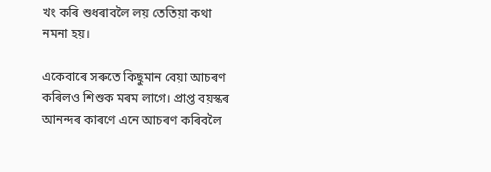খং কৰি শুধৰাবলৈ লয় তেতিয়া কথা নমনা হয়।

একেবাৰে সৰুতে কিছুমান বেয়া আচৰণ কৰিলও শিশুক মৰম লাগে। প্ৰাপ্ত বয়স্কৰ আনন্দৰ কাৰণে এনে আচৰণ কৰিবলৈ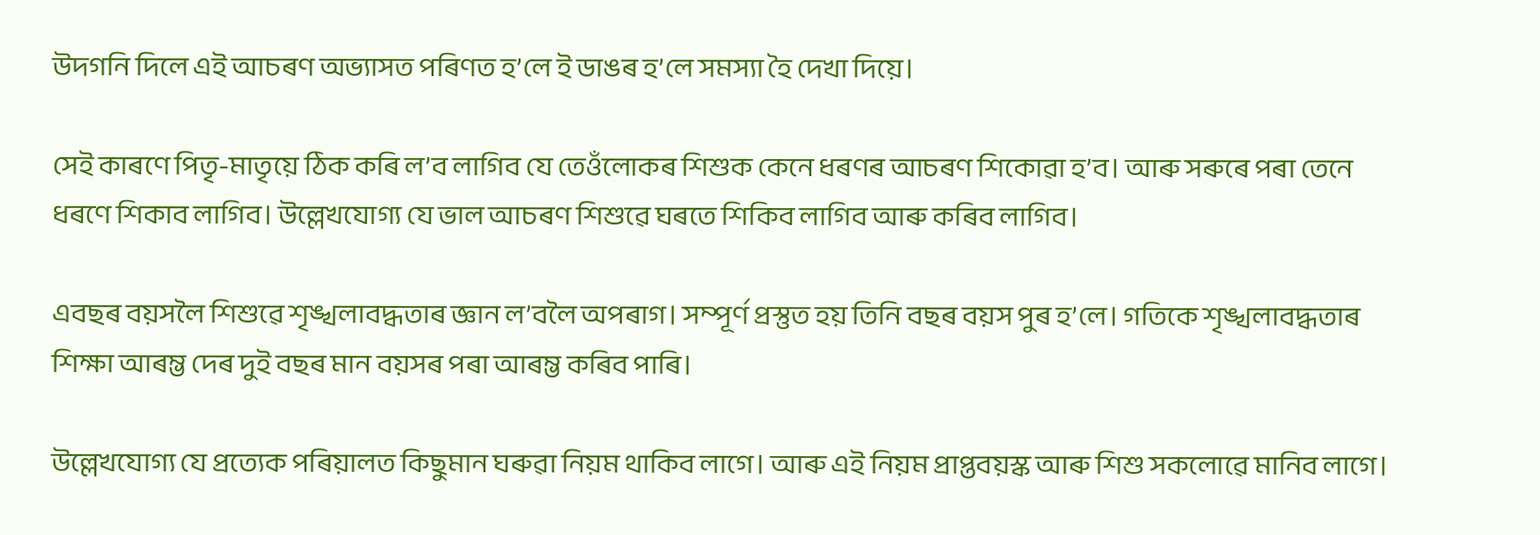উদগনি দিলে এই আচৰণ অভ্যাসত পৰিণত হ’লে ই ডাঙৰ হ’লে সমস্যা হৈ দেখা দিয়ে।

সেই কাৰণে পিতৃ-মাতৃয়ে ঠিক কৰি ল’ব লাগিব যে তেওঁলোকৰ শিশুক কেনে ধৰণৰ আচৰণ শিকোৱা হ’ব। আৰু সৰুৰে পৰা তেনে ধৰণে শিকাব লাগিব। উল্লেখযোগ্য যে ভাল আচৰণ শিশুৱে ঘৰতে শিকিব লাগিব আৰু কৰিব লাগিব।

এবছৰ বয়সলৈ শিশুৱে শৃঙ্খলাবদ্ধতাৰ জ্ঞান ল’বলৈ অপৰাগ। সম্পূৰ্ণ প্ৰস্তুত হয় তিনি বছৰ বয়স পুৰ হ’লে। গতিকে শৃঙ্খলাবদ্ধতাৰ শিক্ষা আৰম্ভ দেৰ দুই বছৰ মান বয়সৰ পৰা আৰম্ভ কৰিব পাৰি।

উল্লেখযোগ্য যে প্ৰত্যেক পৰিয়ালত কিছুমান ঘৰুৱা নিয়ম থাকিব লাগে। আৰু এই নিয়ম প্ৰাপ্তবয়স্ক আৰু শিশু সকলোৱে মানিব লাগে।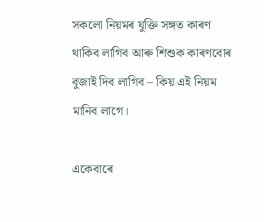সকলো নিয়মৰ যুক্তি সঙ্গত কাৰণ থাকিব লাগিব আৰু শিশুক কাৰণবোৰ বুজাই দিব লাগিব – কিয় এই নিয়ম মানিব লাগে।

একেবাৰে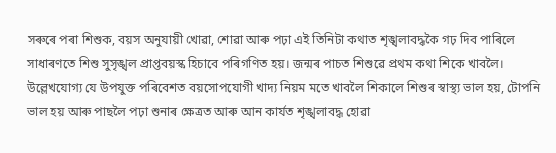সৰুৰে পৰা শিশুক, বয়স অনুযায়ী খোৱা, শোৱা আৰু পঢ়া এই তিনিটা কথাত শৃঙ্খলাবদ্ধকৈ গঢ় দিব পাৰিলে সাধাৰণতে শিশু সুসৃঙ্খল প্ৰাপ্তবয়স্ক হিচাবে পৰিগণিত হয়। জন্মৰ পাচত শিশুৱে প্ৰথম কথা শিকে খাবলৈ। উল্লেখযোগ্য যে উপযুক্ত পৰিবেশত বয়সোপযোগী খাদ্য নিয়ম মতে খাবলৈ শিকালে শিশুৰ স্বাস্থ্য ভাল হয়, টোপনি ভাল হয় আৰু পাছলৈ পঢ়া শুনাৰ ক্ষেত্ৰত আৰু আন কাৰ্যত শৃঙ্খলাবদ্ধ হোৱা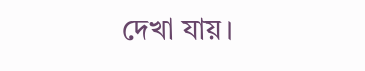দেখা যায়।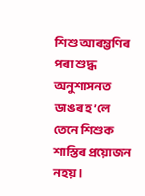শিশু আৰম্ভণিৰ পৰা শুদ্ধ অনুশাসনত ডাঙৰ হ’লে তেনে শিশুক শাস্তিৰ প্ৰয়োজন নহয়।